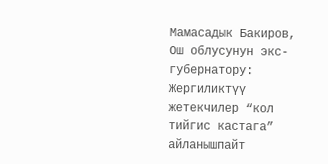Мамасадык Бакиров, Ош облусунун экс- губернатору: Жергиликтүү жетекчилер “кол тийгис кастага” айланышпайт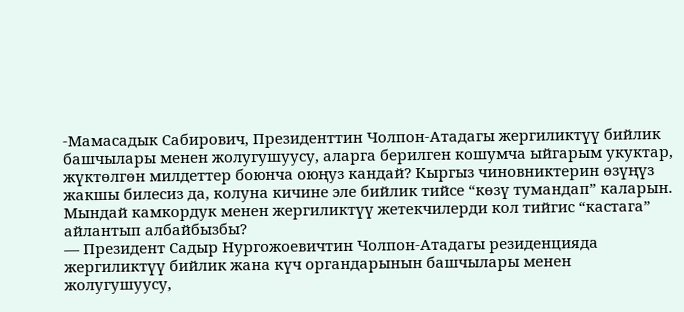-Мамасадык Сабирович, Президенттин Чолпон-Атадагы жергиликтүү бийлик башчылары менен жолугушуусу, аларга берилген кошумча ыйгарым укуктар, жүктөлгөн милдеттер боюнча оюңуз кандай? Кыргыз чиновниктерин өзүңүз жакшы билесиз да, колуна кичине эле бийлик тийсе “көзү тумандап” каларын. Мындай камкордук менен жергиликтүү жетекчилерди кол тийгис “кастага” айлантып албайбызбы?
— Президент Садыр Нургожоевичтин Чолпон-Атадагы резиденцияда жергиликтүү бийлик жана күч органдарынын башчылары менен жолугушуусу,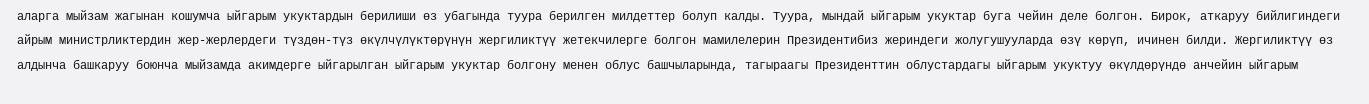аларга мыйзам жагынан кошумча ыйгарым укуктардын берилиши өз убагында туура берилген милдеттер болуп калды. Туура, мындай ыйгарым укуктар буга чейин деле болгон. Бирок, аткаруу бийлигиндеги айрым министрликтердин жер-жерлердеги түздөн-түз өкүлчүлүктөрүнүн жергиликтүү жетекчилерге болгон мамилелерин Президентибиз жериндеги жолугушууларда өзү көрүп, ичинен билди. Жергиликтүү өз алдынча башкаруу боюнча мыйзамда акимдерге ыйгарылган ыйгарым укуктар болгону менен облус башчыларында, тагыраагы Президенттин облустардагы ыйгарым укуктуу өкүлдөрүндө анчейин ыйгарым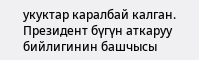укуктар каралбай калган. Президент бүгүн аткаруу бийлигинин башчысы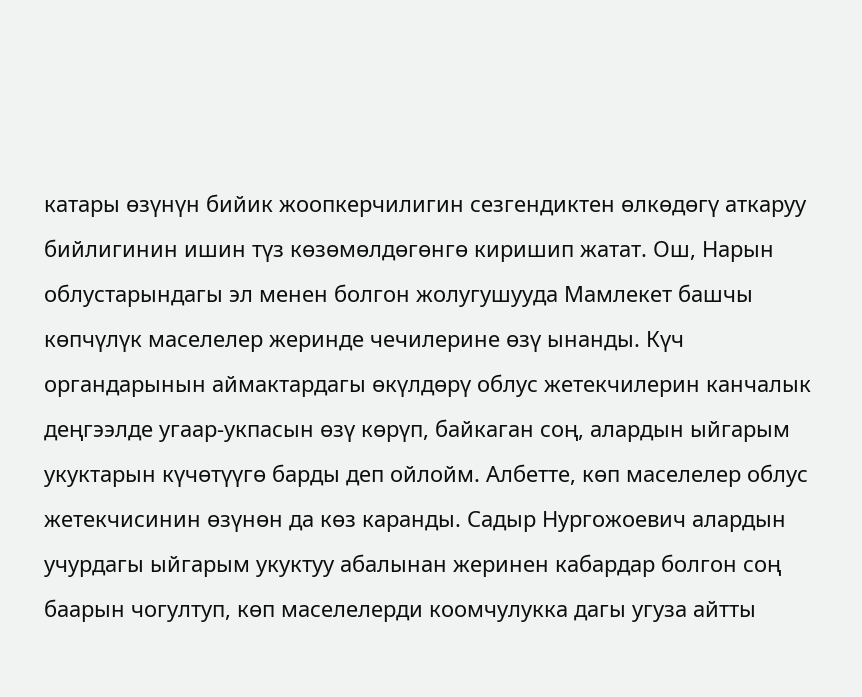катары өзүнүн бийик жоопкерчилигин сезгендиктен өлкөдөгү аткаруу бийлигинин ишин түз көзөмөлдөгөнгө киришип жатат. Ош, Нарын облустарындагы эл менен болгон жолугушууда Мамлекет башчы көпчүлүк маселелер жеринде чечилерине өзү ынанды. Күч органдарынын аймактардагы өкүлдөрү облус жетекчилерин канчалык деңгээлде угаар-укпасын өзү көрүп, байкаган соң, алардын ыйгарым укуктарын күчөтүүгө барды деп ойлойм. Албетте, көп маселелер облус жетекчисинин өзүнөн да көз каранды. Садыр Нургожоевич алардын учурдагы ыйгарым укуктуу абалынан жеринен кабардар болгон соң баарын чогултуп, көп маселелерди коомчулукка дагы угуза айтты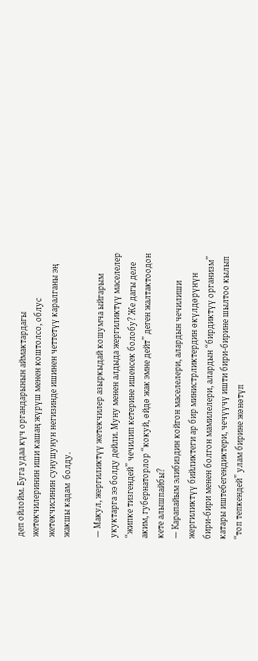деп ойлойм. Буга удаа күч органдарынын аймактардагы жетекчилеринин иши кашаң жүрүш менен коштолсо, облус жетекчисинин сунушунун негизинде ишинен четтетүү каралганы эң жакшы кадам  болду.

— Макул, жергиликтүү жетекчилер азыркыдай кошумча ыйгарым укуктарга ээ болду дейли. Муну менен алдыда жергиликтүү маселелер “жипке тизгендей” чечилип кетерине ишенсек болобу? Же дагы деле аким, губернаторлор “кокуй, өйдө жак эмне дейт” деген жалтактоодон кете алышпайбы?
— Карапайым элибиздин койгон маселелери, алардын чечилиши жергиликтүү бийликтеги ар бир министрликтердин өкүлдөрүнүн бири-бири менен болгон мамилелери, алардын “бирдиктүү организм” катары иштебегендиктери, чечүүчү ишти бири-бирине шылтоо кылып “топ тепкендей” улам бирине жөнөтүп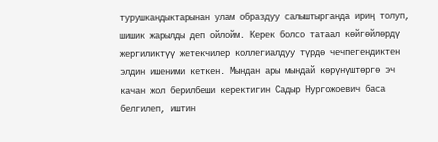турушкандыктарынан улам образдуу салыштырганда ириң толуп, шишик жарылды деп ойлойм. Керек болсо татаал көйгөйлөрдү жергиликтүү жетекчилер коллегиалдуу түрдө чечпегендиктен элдин ишеними кеткен. Мындан ары мындай көрүнүштөргө эч качан жол берилбеши керектигин Садыр Нургожоевич баса белгилеп, иштин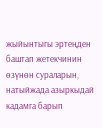жыйынтыгы эртеңден баштап жетекчинин өзүнөн сураларын, натыйжада азыркыдай кадамга барып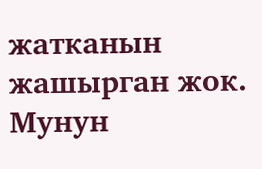жатканын жашырган жок. Мунун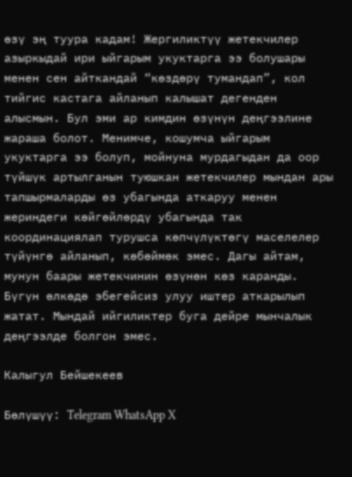өзү эң туура кадам! Жергиликтүү жетекчилер азыркыдай ири ыйгарым укуктарга ээ болушары менен сен айткандай “көздөрү тумандап”, кол тийгис кастага айланып калышат дегенден алысмын. Бул эми ар кимдин өзүнүн деңгээлине жараша болот. Менимче, кошумча ыйгарым укуктарга ээ болуп, мойнуна мурдагыдан да оор түйшүк артылганын туюшкан жетекчилер мындан ары тапшырмаларды өз убагында аткаруу менен жериндеги көйгөйлөрдү убагында так координациялап турушса көпчүлүктөгү маселелер түйүнгө айланып, көбөймөк эмес. Дагы айтам, мунун баары жетекчинин өзүнөн көз каранды. Бүгүн өлкөдө эбегейсиз улуу иштер аткарылып жатат. Мындай ийгиликтер буга дейре мынчалык деңгээлде болгон эмес.

Калыгул Бейшекеев

Бөлүшүү: Telegram WhatsApp X